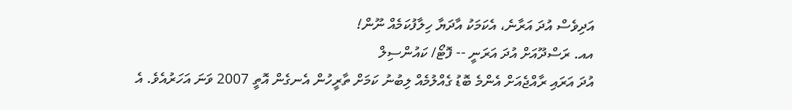އަދިވެސް އުދަ އަރާނެ، އެކަމަކު އާދަޔާ ހިލާފުކަމެއް ނޫން!
އއ. ރަސްދޫއަށް އުދަ އަރަނީ -- ފޮޓޯ/ ކައުންސިލް
އުދަ އަރައި ރާއްޖެއަށް އެންމެ ބޮޑު ގެއްލުމެއް ލިބުނު ކަމަށް ތާރީހުން އެނގެން އޮތީ 2007 ވަނަ އަހަރުއެވެ. އެ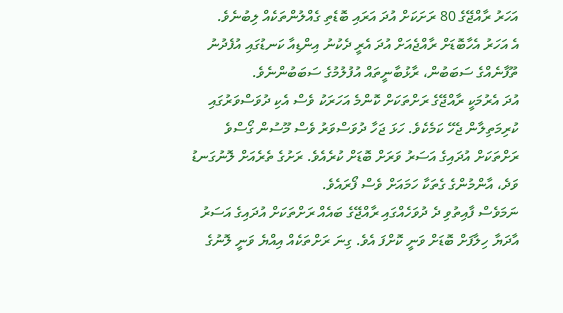އަހަރު ރާއްޖޭގެ 80 ރަށަކަށް އުދަ އަރައި ބޮޑެތި ގެއްލުންތަކެއް ލިބުނެވެ.
އެ އަހަރު އެހާބޮޑަށް ރާއްޖެއަށް އުދަ އެރީ ދެކުނު އިންޑިއާ ކަނޑުގައި އުފެދުނު ތޫފާނެއްގެ ސަބަބުން، ރާޅުބާނީތައް އުފުލުމުގެ ސަބަބުންނެވެ.
އުދަ އެރުމަކީ ރާއްޖޭގެ ރަށްތަކަށް ކޮންމެ އަހަރަކު ވެސް އެކި ދުވަސްވަރުގައި ކުރިމަތިލާން ޖެހޭ ކަމެކެވެ. ހަޅަ ޖަހާ ދުވަސްވަރު ވެސް މޫސުން ގޯސްވެ ރަށްތަކަށް އުދައިގެ އަސަރު ވަރަށް ބޮޑަށް ކުރެއެވެ. ރަށުގެ ތެރެއަށް ލޮނުގަނޑު ވަދެ، އާންމުންގެ ގެތަކާ ހަމައަށް ވެސް ފޯރައެވެ.
ނަމަވެސް ފާއިތުވި ދެ ދުވަހެއްގައި ރާއްޖޭގެ ބައެއް ރަށްތަކަށް އުދައިގެ އަސަރު އާދަޔާ ހިލާފަށް ބޮޑަށް ވަނީ ކޮށްފަ އެވެ. ގިނަ ރަށްތަކެއް އިއްޔެ ވަނީ ލޮނުގެ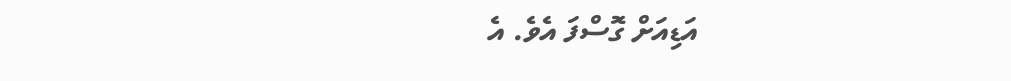އަޑިއަށް ގޮސްފަ އެވެ. އެ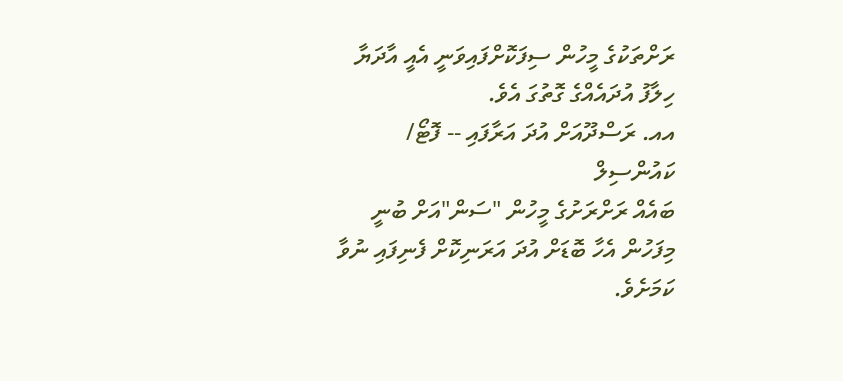ރަށްތަކުގެ މީހުން ސިފަކޮށްފައިވަނީ އެއީ އާދަޔާ ހިލާފު އުދައެއްގެ ގޮތުގަ އެވެ.
އއ. ރަސްދޫއަށް އުދަ އަރާފައި -- ފޮޓޯ/ ކައުންސިލް
ބައެއް ރަށްރަށުގެ މީހުން "ސަން"އަށް ބުނީ މިފަހުން އެހާ ބޮޑަށް އުދަ އަރަނިކޮށް ފެނިފައި ނުވާ ކަމަށެވެ.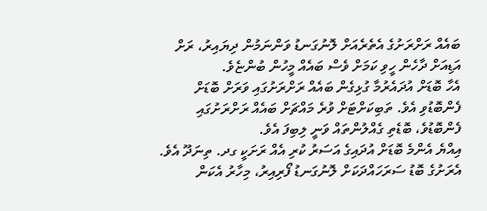ބައެއް ރަށްރަށުގެ އެތެރެއަށް ލޮނުގަނޑު ވަންނަމުން ދިޔައިރު، ރަށް އަޑިއަށް ދާހެން ހީވި ކަމަށް ވެސް ބައެއް މީހުން ބުންޏެވެ.
އެހާ ބޮޑަށް އުދައެރުމާ ގުޅިގެން ބައެއް ރަށްރަށުގައި ވަރަށް ބޮޑަށް ފެންބޮޑުވި އެވެ. ތަބިކަށްޓަށް ވުރެ މައްޗަށް ބައެއް ރަށްރަށުގައި ފެންބޮޑުވެ، ބޮޑެތި ގެއްލުންތައް ވަނީ ލިބިފަ އެވެ.
އިއްޔެ އެންމެ ބޮޑަށް އުދައިގެ އަސަރު ކުރި އެއް ރަށަކީ ގދ. ތިނަދޫ އެވެ. އެރަށުގެ ބޮޑު ސަރަހައްދަކަށް ލޮނުގަނޑު ފޯރިއިރު، މިހާރު އެކަން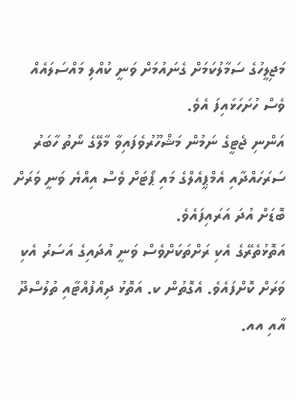މަޖިލީހުގެ ސަމާލުކަމަށް ގެނައުމަށް ވަނީ ކުއްލި މައްސަލައެއް ވެސް ހުށަހަޅައިފަ އެވެ.
އަންނި ޖެޓީގެ ނަމުން މަޝްހޫރުވެފައިވާ މާލޭގެ ނޯތު ހާބަރު ސަރަހައްދާއި އެމްޕީއެލްގެ މައި ޕޯޓަށް ވެސް އިއްޔެ ވަނީ ވަރަށް ބޮޑަށް އުދަ އަރައިފައެވެ.
އަތޮޅުތެރޭގެ އެކި ރަށްތަކަށްވެސް ވަނީ އުދައިގެ އަސަރު އެކި ވަރަށް ކޮށްފައެވެ. އެގޮތުން ކ. އަތޮޅު ދިއްފުއްޓާއި ތުލުސްދޫ އާއި އއ.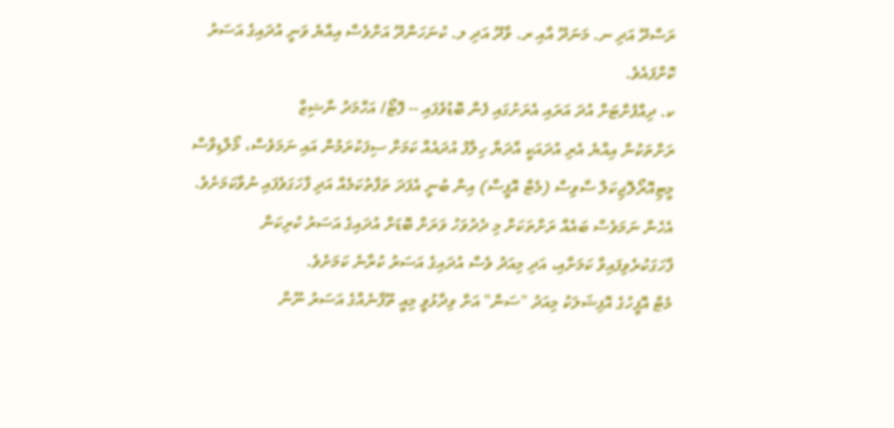ރަސްދޫ އަދި ނ. މަނަދޫ އާއި ރ. ވާދޫ އަދި ލ. ކުނަހަންދޫ އަށްވެސް އިއްޔެ ވަނީ އުދައިގެ އަސަރު ކޮށްފައެވެ.
ކ. ދިއްފުށްޓަށް އުދަ އަރައި އެރަށުގައި ފެން ބޮޑުވެފައި -- ފޮޓޯ/ އަހްމަދު ނާޝިޒް
ރަށްތަކުން އިއްޔެ އެރި އުދައަކީ އާދަޔާ ހިލާފު އުދައެއް ކަމަށް ސިފަކުރަމުން އައި ނަމަވެސް، މޯލްޑިވްސް މީޓިއޮރޯލޮޖިކަލް ސާވިސް (މެޓް އޮފީސް) އިން ބުނީ އެފަދަ ތަފާތުކަމެއް އަދި ފާހަގަވެފައި ނުވާކަމަށެވެ. އެހެން ނަމަވެސް ބައެއް ރަށްތަކަށް މި ދެދުވަހު ވަރަށް ބޮޑަށް އުދައިގެ އަސަރު ކުރިކަން ފާހަގަކުރެވިފައިވާ ކަމަށާއި، އަދި މިއަދު ވެސް އުދައިގެ އަސަރު ކުރާނެ ކަމަށެވެ.
މެޓް އޮފީހުގެ އޮފިޝަލަކު މިއަދު "ސަން" އަށް ވިދާޅުވީ މިއީ ތޫފާނެއްގެ އަސަރު ނޫން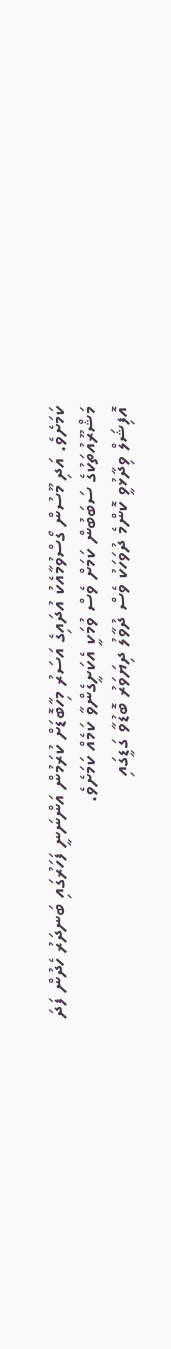ކަމަށެވެ. އަދި މޫސުން ގޯސްވުމާއެކު އުދައިގެ އަސަރު މިހާބޮޑަށް ކުރަމުން އަންނަނީ ފަހަރުގައި ބަނދަރު ހެދުން ފަދަ މަޝްރޫއުތަކުގެ ސަބަބުން ކަމަށް ވެސް ވުމަކީ އެކަށީގެންވާ ކަމެއް ކަމަށެވެ.
އޮފިޝަލް ވިދާޅުވީ ކޮންމެ ދުވަހަކު ވެސް ދުވާލު ދިޔަވަރު ބޮޑުވާ ގަޑީގައި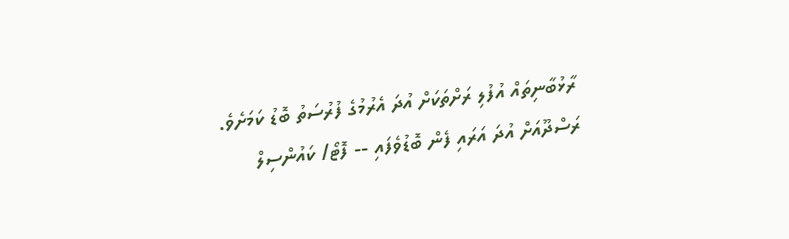ރާޅުބާނިތައް އުފުލި ރަށްތަކަށް އުދަ އެރުމުގެ ފުރުސަތު ބޮޑު ކަމަށެވެ.
ރަސްދޫއަށް އުދަ އަރައި ފެން ބޮޑުވެފައި -- ފޮޓޯ/ ކައުންސިލް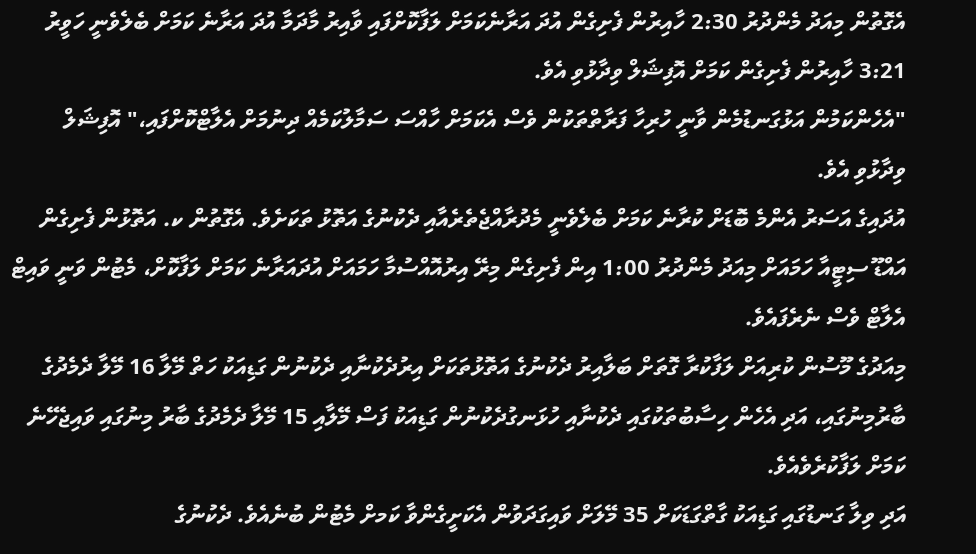އެގޮތުން މިއަދު މެންދުރު 2:30 ހާއިރުން ފެށިގެން އުދަ އަރާނެކަމަށް ލަފާކޮށްފައި ވާއިރު މާދަމާ އުދަ އަރާނެ ކަމަށް ބެލެވެނީ ހަވީރު 3:21 ހާއިރުން ފެށިގެން ކަމަށް އޮފިޝަލް ވިދާޅުވި އެވެ.
"އެހެންކަމުން އަޅުގަނޑުމެން ވާނީ ހުރިހާ ފަރާތްތަކުން ވެސް އެކަމަށް ހާއްސަ ސަމާލުކަމެއް ދިނުމަށް އެލާޓްކޮށްފައި،" އޮފިޝަލް ވިދާޅުވި އެވެ.
އުދައިގެ އަސަރު އެންމެ ބޮޑަށް ކުރާނެ ކަމަށް ބެލެވެނީ މެދުރާއްޖެތެރެއާއި ދެކުނުގެ އަތޮޅު ތަކަށެވެ. އެގޮތުން ކ. އަތޮޅުން ފެށިގެން އައްޑޫ ސިޓީއާ ހަމައަށް މިއަދު މެންދުރު 1:00 އިން ފެށިގެން މިރޭ އިރުއޮއްސުމާ ހަމައަށް އުދައަރާނެ ކަމަށް ލަފާކޮށް، މެޓުން ވަނީ ވައިޓް އެލާޓް ވެސް ނެރެފައެވެ.
މިއަދުގެ މޫސުން ކުރިއަށް ލަފާކުރާ ގޮތަށް ބަލާއިރު ދެކުނުގެ އަތޮޅުތަކަށް އިރުދެކުނާއި ދެކުނުން ގަޑިއަކު ހަތް މޭލާ 16 މޭލާ ދެމެދުގެ ބާރުމިނުގައި، އަދި އެހެން ހިސާބުތަކުގައި ދެކުނާއި ހުޅަނގުދެކުނުން ގަޑިއަކު ފަސް މޭލާއި 15 މޭލާ ދެމެދުގެ ބާރު މިނުގައި ވައިޖެހޭނެ ކަމަށް ލަފާކުރެވެއެވެ.
އަދި ވިލާ ގަނޑުގައި ގަޑިއަކު ގާތްގަޑަކަށް 35 މޭލަށް ވައިގަދަވުން އެކަށީގެންވާ ކަމށް މެޓުން ބުނެއެވެ. ދެކުނުގެ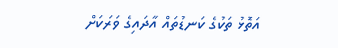އަތޮޅު ތަކުގެ ކަނޑުތައް އާދައިގެ ވަރަކަށް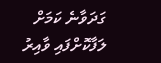ގަދަވާނެ ކަމަށް ލަފާކޮށްފައި ވާއިރު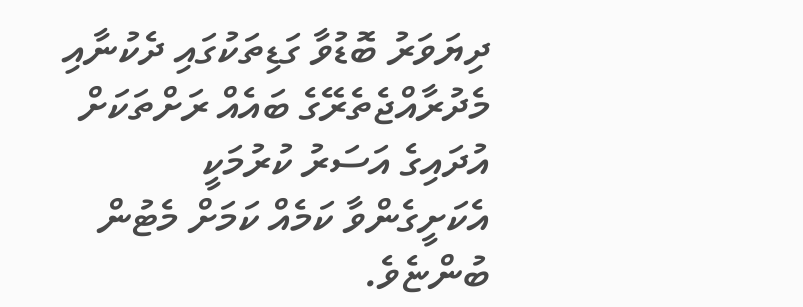ދިޔަވަރު ބޮޑުވާ ގަޑިތަކުގައި ދެކުނާއި މެދުރާއްޖެތެރޭގެ ބައެއް ރަށްތަކަށް އުދައިގެ އަސަރު ކުރުމަކީ އެކަށީގެންވާ ކަމެއް ކަމަށް މެޓުން ބުންޏެވެ.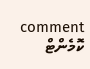comment ކޮމެންޓް